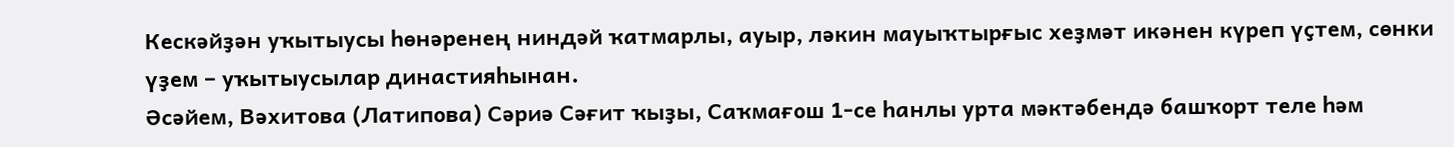Кескәйҙән уҡытыусы һөнәренең ниндәй ҡатмарлы, ауыр, ләкин мауыҡтырғыс хеҙмәт икәнен күреп үҫтем, сөнки үҙем – уҡытыусылар династияһынан.
Әсәйем, Вәхитова (Латипова) Сәриә Сәғит ҡыҙы, Саҡмағош 1-се һанлы урта мәктәбендә башҡорт теле һәм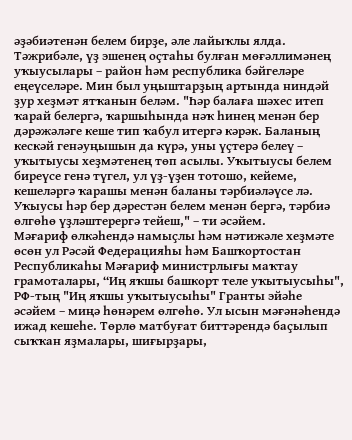әҙәбиәтенән белем бирҙе, әле лайыҡлы ялда.
Тәжрибәле, үҙ эшенең оҫтаһы булған мөғәллимәнең уҡыусылары – район һәм республика бәйгеләре еңеүселәре. Мин был уңыштарҙың артында ниндәй ҙур хеҙмәт ятҡанын беләм. "Һәр балаға шәхес итеп ҡарай белергә, ҡаршыһында нәҡ һинең менән бер дәрәжәләге кеше тип ҡабул итергә кәрәк. Баланың кескәй генәуңышын да күрә, уны үҫтерә белеү – уҡытыусы хеҙмәтенең төп асылы. Уҡытыусы белем биреүсе генә түгел, ул үҙ-үҙен тотошо, кейеме, кешеләргә ҡарашы менән баланы тәрбиәләүсе лә. Уҡыусы һәр бер дәрестән белем менән бергә, тәрбиә өлгөһө үҙләштерергә тейеш," – ти әсәйем.
Мәғариф өлкәһендә намыҫлы һәм нәтижәле хеҙмәте өсөн ул Рәсәй Федерацияһы һәм Башҡортостан Республикаһы Мәғариф министрлығы маҡтау грамоталары, “Иң яҡшы башкорт теле уҡытыусыһы", РФ-тың "Иң яҡшы уҡытыусыһы" Гранты эйәһе әсәйем – миңә һөнәрем өлгөһө. Ул ысын мәғәнәһендә ижад кешеһе. Төрлө матбуғат биттәрендә баҫылып сыҡҡан яҙмалары, шиғырҙары,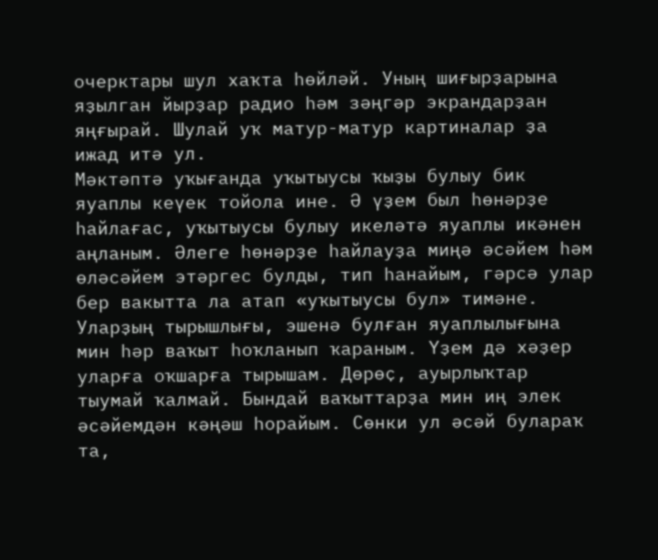очерктары шул хаҡта һөйләй. Уның шиғырҙарына яҙылган йырҙар радио һәм зәңгәр экрандарҙан яңғырай. Шулай уҡ матур-матур картиналар ҙа ижад итә ул.
Мәктәптә уҡығанда уҡытыусы ҡыҙы булыу бик яуаплы кеүек тойола ине. Ә үҙем был һөнәрҙе һайлағас, уҡытыусы булыу икеләтә яуаплы икәнен аңланым. Әлеге һөнәрҙе һайлауҙа миңә әсәйем һәм өләсәйем этәргес булды, тип һанайым, гәрсә улар бер вакытта ла атап «уҡытыусы бул» тимәне.
Уларҙың тырышлығы, эшенә булған яуаплылығына мин һәр ваҡыт һоҡланып ҡараным. Үҙем дә хәҙер уларға оҡшарға тырышам. Дөрөҫ, ауырлыҡтар тыумай ҡалмай. Бындай ваҡыттарҙа мин иң элек әсәйемдән кәңәш һорайым. Сөнки ул әсәй булараҡ та,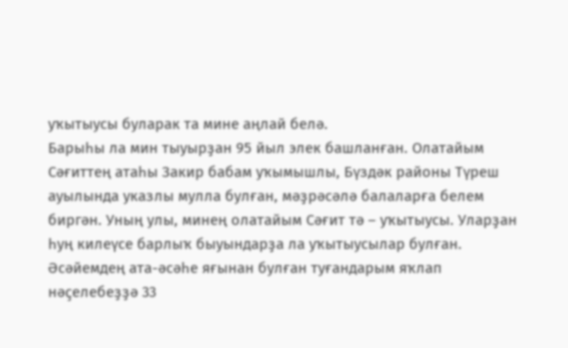уҡытыусы буларак та мине аңлай белә.
Барыһы ла мин тыуырҙан 95 йыл элек башланған. Олатайым Сәғиттең атаһы Закир бабам уҡымышлы, Бүздәк районы Түреш ауылында указлы мулла булған, мәҙрәсәлә балаларға белем биргән. Уның улы, минең олатайым Сәғит тә – уҡытыусы. Уларҙан һуң килеүсе барлыҡ быуындарҙа ла уҡытыусылар булған. Әсәйемдең ата-әсәһе яғынан булған туғандарым яҡлап нәҫелебеҙҙә 33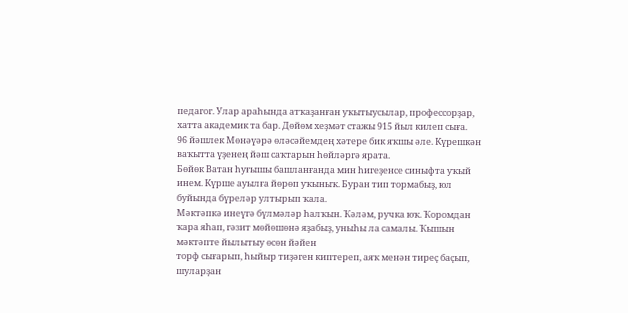педагог. Улар араһында атҡаҙанған уҡытыусылар, профессорҙар, хатта академик та бар. Дөйөм хеҙмәт стажы 915 йыл килеп сыға.
96 йәшлек Мөнәүәрә өләсәйемдең хәтере бик яҡшы әле. Күрешкән ваҡытта үҙенең йәш саҡтарын һөйләргә ярата.
Бөйөк Ватан һуғышы башланғанда мин һигеҙенсе синыфта уҡый инем. Күрше ауылға йөрөп уҡыныҡ. Буран тип тормабыҙ, юл буйында бүреләр ултырып ҡала.
Мәктәпкә инеүгә бүлмәләр һалҡын. Ҡәләм, ручка юҡ. Ҡоромдан ҡара яһап, гәзит мөйөшөнә яҙабыҙ, уныһы ла самалы. Ҡышын мәктәпте йылытыу өсөн йәйен
торф сығарып, һыйыр тиҙәген киптереп, аяҡ менән тиреҫ баҫып, шуларҙан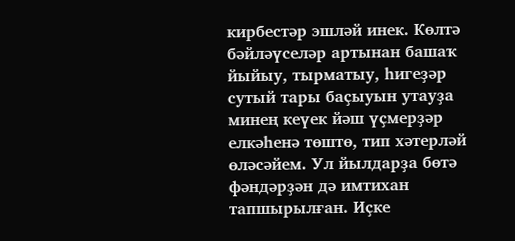кирбестәр эшләй инек. Көлтә бәйләүселәр артынан башаҡ йыйыу, тырматыу, һигеҙәр сутый тары баҫыуын утауҙа минең кеүек йәш үҫмерҙәр елкәһенә төштө, тип хәтерләй өләсәйем. Ул йылдарҙа бөтә фәндәрҙән дә имтихан тапшырылған. Иҫке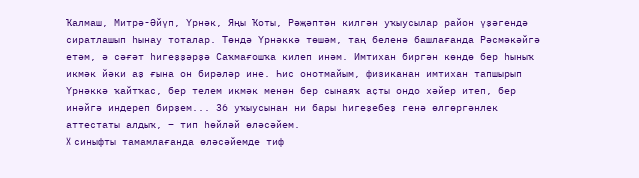Ҡалмаш, Митрә-Әйүп, Үрнәк, Яңы Ҡоты, Рәҗәптән килгән уҡыусылар район үҙәгендә сиратлашып һынау тоталар. Төндә Үрнәккә төшәм, таң беленә башлағанда Рәсмәкәйгә етәм, ә сәғәт һигеҙҙәрҙә Саҡмағошҡа килеп инәм. Имтихан биргән көндө бер һыныҡ икмәк йәки аҙ ғына он бирәләр ине. Һис онотмайым, физиканан имтихан тапшырып Үрнәккә ҡайтҡас, бер телем икмәк менән бер сынаяҡ аҫты ондо хәйер итеп, бер инәйгә индереп бирҙем... 36 уҡыусынан ни бары һигеҙебеҙ генә өлгөргәнлек аттестаты алдыҡ, – тип һөйләй өләсәйем.
X синыфты тамамлағанда өләсәйемде тиф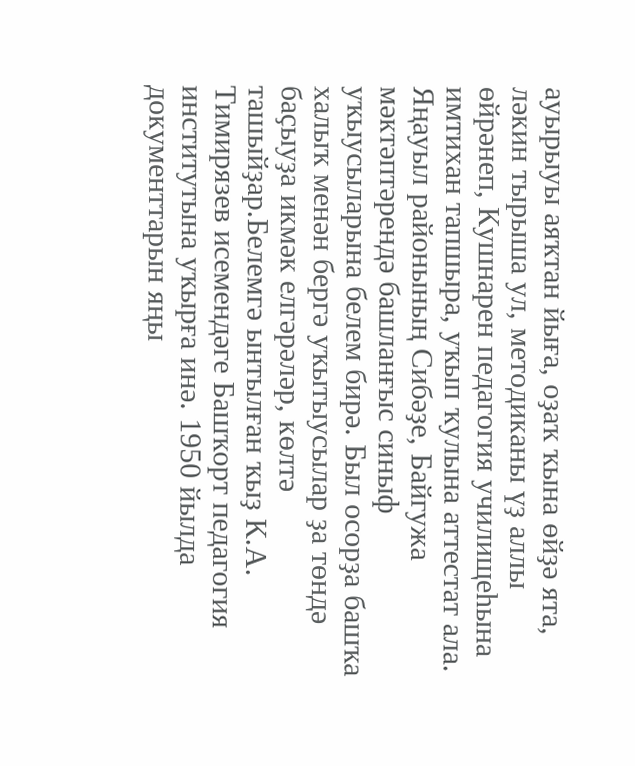ауырыуы аяҡтан йыға, оҙаҡ ҡына өйҙә ята, ләкин тырыша ул, методиканы үҙ аллы өйрәнеп, Кушнарен педагогия училищеһына имтихан тапшыра, уҡып ҡулына аттестат ала. Яңауыл районының Сибәҙе, Байгужа мәктәптәрендә башланғыс синыф уҡыусыларына белем бирә. Был осорҙа башҡа халыҡ менән бергә уҡытыусылар ҙа төндә баҫыуҙа икмәк елгәрәләр, көлтә ташыйҙар.Белемгә ынтылған ҡыҙ К.А. Тимирязев исемендәге Башҡорт педагогия институтына уҡырға инә. 1950 йылда документтарын яңы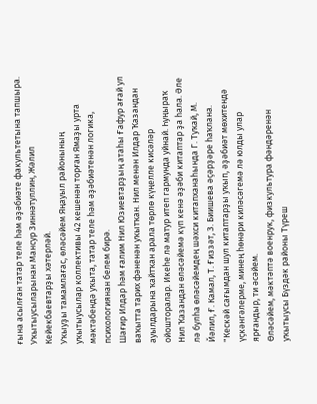ғына асылған татар теле һәм әҙәбиәте факультетына тапшыра. Уҡытыусыларынан Мансур Зиннәтуллин, Жәлил Кейекбаевтарҙы хәтерләй.
Уҡыуҙы тамамлағас, өләсәйем Яңауыл районының уҡытыусылар коллективы 42 кешенән торған Ямаҙы урта мәктәбендә уҡыта, татар теле һәм әҙәбиәтенән логика, психологиянан белем бирә.
Шағир Илдар һәм ғалим Нил Юзиевтарҙың атаһы Ғафур ағай ул ваҡытта тарих фәненән уҡытҡан. Нил менән Илдар Ҡазандан ауылдарына ҡайтҡан арала төрлө күңелле кисәләр ойошторалар. Икеһе лә матур итеп гармунда уйнай. Һуңыраҡ Нил Ҡазандан өләсәйемә күп кенә әҙәби китаптар ҙа һала. Әле лә булһа өләсәйемдең шәхси китапханаһында Г. Туҡай, М. Йәлил, Ғ. Камал, Т. Ғиззәт, З. Биишева әҫәрҙәре һаҡлана. "Кескәй сағымдан шул китаптарҙы уҡып, әҙәбиәт мөхитендә үҫкәнгәлерме, минең һөнәри киләсәгемә лә юлды улар ярғандыр, ти әсәйем.
Өләсәйем, мәктәптә военрук, физкультура фәндәренән уҡытыусы Бүздәк районы Түреш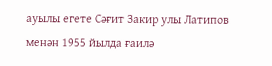ауылы егете Сәғит Закир улы Латипов менән 1955 йылда ғаилә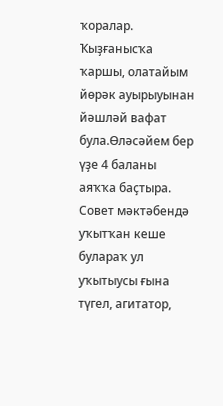ҡоралар. Ҡыҙғанысҡа ҡаршы, олатайым йөрәк ауырыуынан йәшләй вафат була.Өләсәйем бер үҙе 4 баланы аяҡҡа баҫтыра. Совет мәктәбендә уҡытҡан кеше булараҡ ул уҡытыусы ғына түгел, агитатор,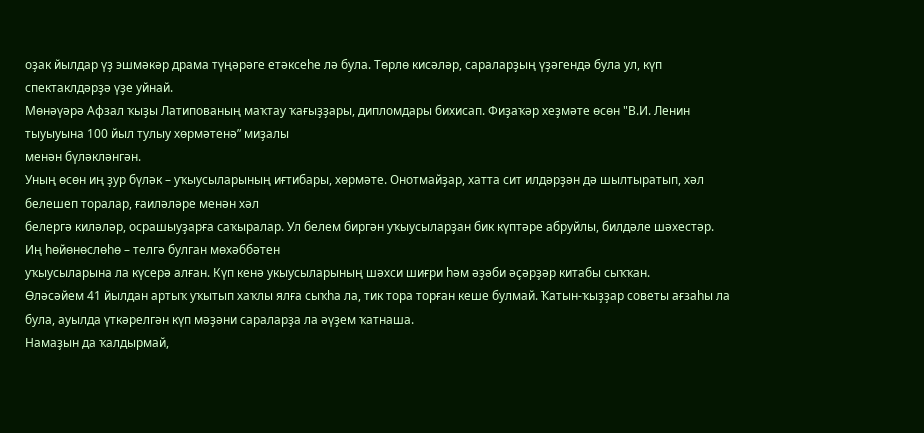оҙак йылдар үҙ эшмәкәр драма түңәрәге етәксеһе лә була. Төрлө кисәләр, сараларҙың үҙәгендә була ул, күп спектаклдәрҙә үҙе уйнай.
Мөнәүәрә Афзал ҡыҙы Латипованың маҡтау ҡағыҙҙары, дипломдары бихисап. Фиҙаҡәр хеҙмәте өсөн "В.И. Ленин тыуыуына 100 йыл тулыу хөрмәтенә” миҙалы
менән бүләкләнгән.
Уның өсөн иң ҙур бүләк – уҡыусыларының иғтибары, хөрмәте. Онотмайҙар, хатта сит илдәрҙән дә шылтыратып, хәл белешеп торалар, ғаиләләре менән хәл
белергә киләләр, осрашыуҙарға саҡыралар. Ул белем биргән уҡыусыларҙан бик күптәре абруйлы, билдәле шәхестәр. Иң һөйөнөслөһө – телгә булган мөхәббәтен
уҡыусыларына ла күсерә алған. Күп кенә укыусыларының шәхси шиғри һәм әҙәби әҫәрҙәр китабы сыҡҡан.
Өләсәйем 41 йылдан артыҡ уҡытып хаҡлы ялға сыҡһа ла, тик тора торған кеше булмай. Ҡатын-ҡыҙҙар советы ағзаһы ла була, ауылда үткәрелгән күп мәҙәни сараларҙа ла әүҙем ҡатнаша.
Намаҙын да ҡалдырмай,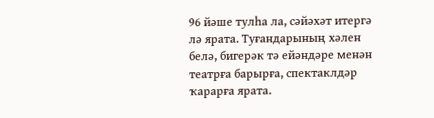96 йәше тулһа ла, сәйәхәт итергә лә ярата. Туғандарының хәлен белә, бигерәк тә ейәндәре менән театрға барырға, спектаклдәр
ҡарарға ярата.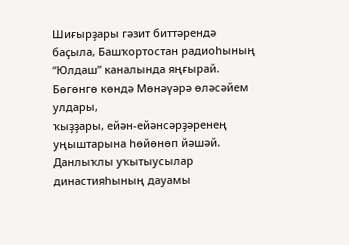Шиғырҙары гәзит биттәрендә баҫыла, Башҡортостан радиоһының “Юлдаш” каналында яңғырай. Бөгөнгө көндә Мөнәүәрә өләсәйем улдары,
ҡыҙҙары, ейән-ейәнсәрҙәренең уңыштарына һөйөнөп йәшәй.
Данлыҡлы уҡытыусылар династияһының дауамы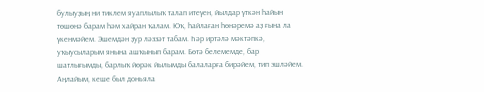булыуҙың ни тиклем яуаплылыҡ талап итеүен, йылдар үткән һайын төшөнә барам һәм хайран ҡалам. Юҡ, һайлаған һөнәремә аҙ ғына ла үкенмәйем. Эшемдән ҙур ләззәт табам. Һәр иртәлә мәктәпкә, уҡыусыларым янына ашҡынып барам. Бөтә белемемде, бар шатлығымды, барлыҡ йөрәк йылымды балаларға бирәйем, тип эшләйем. Аңлайым, кеше был доньяла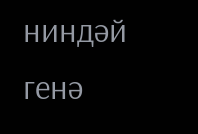ниндәй генә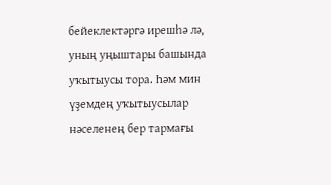бейеклектәргә ирешһә лә, уның уңыштары башында уҡытыусы тора. Һәм мин үҙемдең уҡытыусылар нәселенең бер тармағы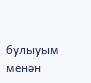булыуым менән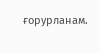ғорурланам.